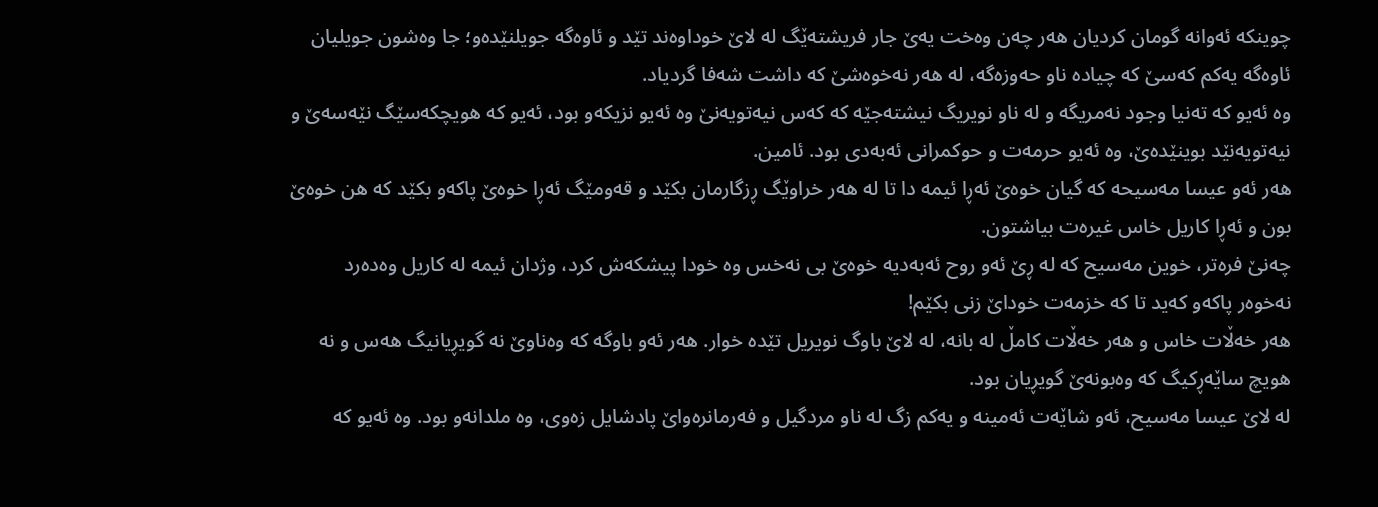چوینکه ئەوانه گومان کردیان هەر چەن وەخت یەێ جار فریشتەێگ له لاێ خوداوەند تێد و ئاوەگه جویلنێدەو؛ جا وەشون جویلیان ئاوەگە یەکم کەسێ که چیاده ناو حەوزەگه، له هەر نەخوەشێ که داشت شەفا گردیاد.
وه ئەیو که تەنیا وجود نەمریگه و له ناو نویریگ نیشتەجێه که کەس نیەتویەنێ وه ئەیو نزیکەو بود، ئەیو که هویچکەسێگ نێەسەێ و نیەتویەنێد بوینێدەێ، وه ئەیو حرمەت و حوکمرانی ئەبەدی بود. ئامین.
هەر ئەو عیسا مەسیحه که گیان خوەێ ئەڕا ئیمه دا تا له هەر خراوێگ ڕزگارمان بکێد و قەومێگ ئەڕا خوەێ پاکەو بکێد که هن خوەێ بون و ئەڕا کاریل خاس غیرەت بیاشتون.
چەنێ فرەتر، خوین مەسیح که له ڕێ ئەو روح ئەبەدیه خوەێ بی نەخس وه خودا پیشکەش کرد، وژدان ئیمه له کاریل وەدەرد نەخوەر پاکەو کەید تا که خزمەت خوداێ زنی بکێم!
هەر خەڵات خاس و هەر خەڵات کامڵ له بانه، له لاێ باوگ نویریل تێدە خوار. هەر ئەو باوگه که وەناوێ نه گویڕیانیگ هەس و نه هویچ ساێەڕکیگ که وەبونەێ گویڕیان بود.
له لاێ عیسا مەسیح، ئەو شاێەت ئەمینە و یەکم زگ له ناو مردگیل و فەرمانرەواێ پادشایل زەوی، وه ملدانەو بود. وه ئەیو که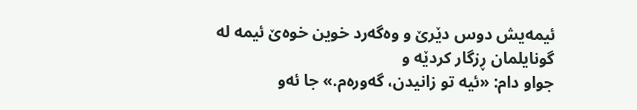ئیمەیش دوس دێرێ و وەگەرد خوین خوەێ ئیمه له گونایلمان ڕزگار کردێه و
جواو دام: «ئیه تو زانیدن، گەورەم.» جا ئەو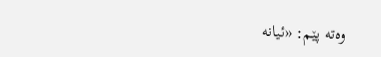وەته پێم: «ئیانه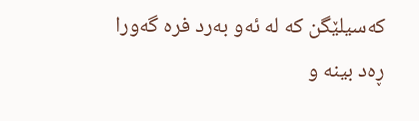کەسیلێگن که له ئەو بەرد فره گەورا ڕەد بینه و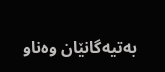بەتیەگانێان وەناو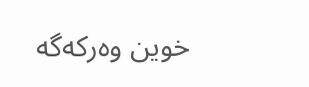خوین وەرکەگه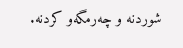شوردنه و چەرمگەو کردنه.